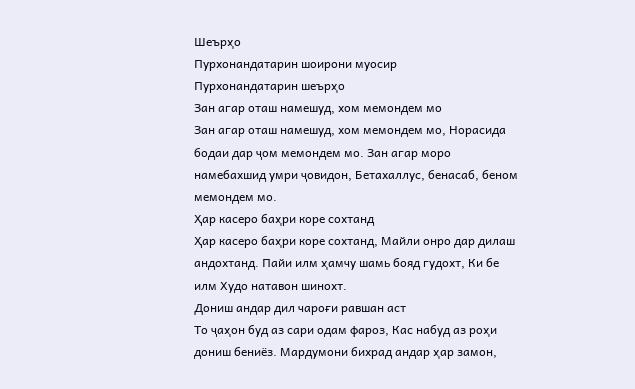Шеърҳо
Пурхонандатарин шоирони муосир
Пурхонандатарин шеърҳо
Зан агар оташ намешуд, хом мемондем мо
Зан агар оташ намешуд, хом мемондем мо, Норасида бодаи дар ҷом мемондем мо. Зан агар моро намебахшид умри ҷовидон, Бетахаллус, бенасаб, беном мемондем мо.
Ҳар касеро баҳри коре сохтанд
Ҳар касеро баҳри коре сохтанд, Майли онро дар дилаш андохтанд. Пайи илм ҳамчу шамь бояд гудохт, Ки бе илм Худо натавон шинохт.
Дониш андар дил чароғи равшан аст
То ҷаҳон буд аз сари одам фароз, Кас набуд аз роҳи дониш бениёз. Мардумони бихрад андар ҳар замон,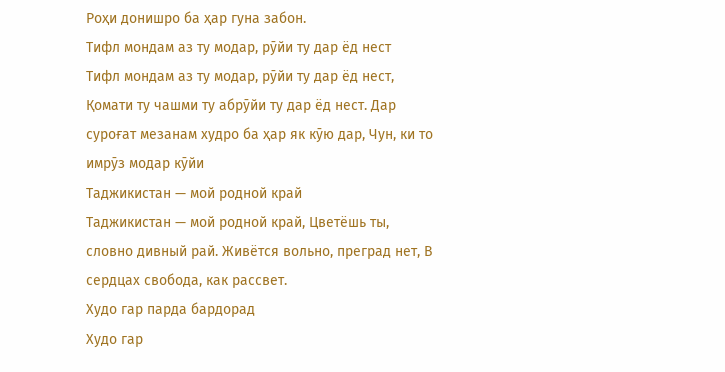Роҳи донишро ба ҳар гуна забон.
Тифл мондам аз ту модар, рӯйи ту дар ёд нест
Тифл мондам аз ту модар, рӯйи ту дар ёд нест, Қомати ту чашми ту абрӯйи ту дар ёд нест. Дар суроғат мезанам худро ба ҳар як кӯю дар, Чун, ки то имрӯз модар кӯйи
Таджикистан — мой родной край
Таджикистан — мой родной край, Цветёшь ты, словно дивный рай. Живётся вольно, преград нет, В сердцах свобода, как рассвет.
Худо гар парда бардорад
Худо гар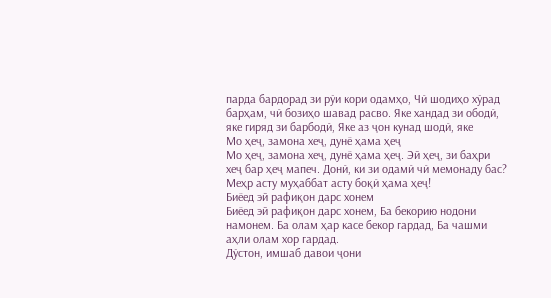парда бардорад зи рӯи кори одамҳо, Чӣ шодиҳо хӯрад барҳам, чӣ бозиҳо шавад расво. Яке хандад зи ободӣ, яке гиряд зи барбодӣ, Яке аз ҷон кунад шодӣ, яке
Мо ҳеҷ, замона хеҷ, дунё ҳама ҳеҷ
Мо ҳеҷ, замона хеҷ, дунё ҳама ҳеҷ. Эй ҳеҷ, зи баҳри хеҷ бар ҳеҷ мапеч. Донӣ, ки зи одамӣ чӣ мемонаду бас? Меҳр асту муҳаббат асту боқӣ ҳама ҳеҷ!
Биёед эй рафиқон дарс хонем
Биёед эй рафиқон дарс хонем, Ба бекорию нодони намонем. Ба олам ҳар касе бекор гардад, Ба чашми аҳли олам хор гардад.
Дӯстон, имшаб давои ҷони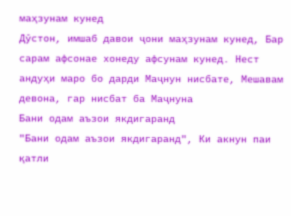маҳзунам кунед
Дӯстон, имшаб давои ҷони маҳзунам кунед, Бар сарам афсонае хонеду афсунам кунед. Нест андуҳи маро бо дарди Маҷнун нисбате, Мешавам девона, гар нисбат ба Маҷнуна
Бани одам аъзои якдигаранд
"Бани одам аъзои якдигаранд", Ки акнун паи қатли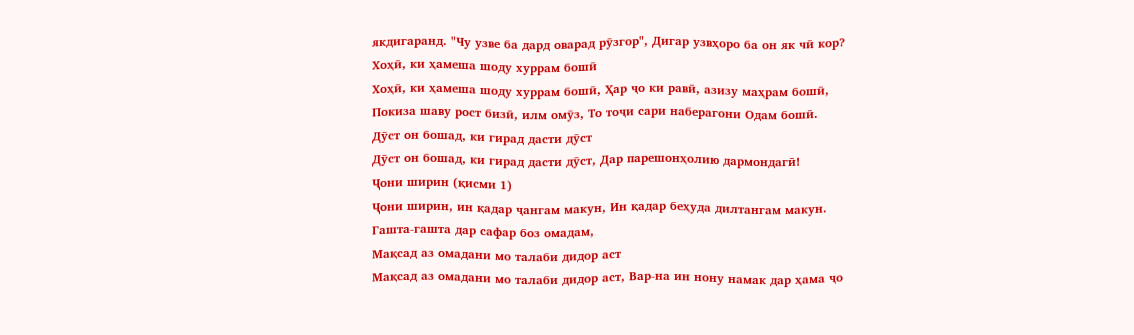якдигаранд. "Чу узве ба дард оварад рӯзгор", Дигар узвҳоро ба он як чӣ кор?
Хоҳӣ, ки ҳамеша шоду хуррам бошӣ
Хоҳӣ, ки ҳамеша шоду хуррам бошӣ, Ҳар ҷо ки равӣ, азизу маҳрам бошӣ, Покиза шаву рост бизӣ, илм омӯз, То тоҷи сари наберагони Одам бошӣ.
Дӯст он бошад, ки гирад дасти дӯст
Дӯст он бошад, ки гирад дасти дӯст, Дар парешонҳолию дармондагӣ!
Ҷони ширин (қисми 1)
Ҷони ширин, ин қадар ҷангам макун, Ин қадар беҳуда дилтангам макун. Гашта-гашта дар сафар боз омадам,
Мақсад аз омадани мо талаби дидор аст
Мақсад аз омадани мо талаби дидор аст, Вар-на ин нону намак дар ҳама ҷо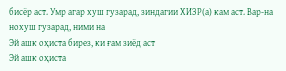бисёр аст. Умр агар хуш гузарад, зиндагии ХИЗР(а) кам аст. Вар-на нохуш гузарад, ними на
Эй ашк оҳиста бирез, ки ғам зиёд аст
Эй ашк оҳиста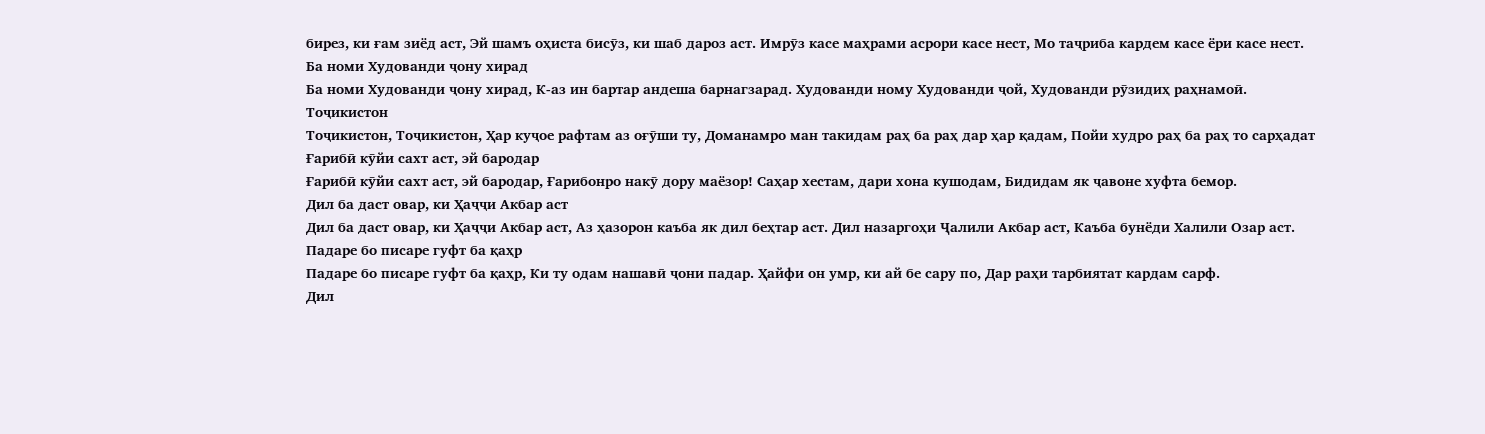бирез, ки ғам зиёд аст, Эй шамъ оҳиста бисӯз, ки шаб дароз аст. Имрӯз касе маҳрами асрори касе нест, Мо таҷриба кардем касе ёри касе нест.
Ба номи Худованди ҷону хирад
Ба номи Худованди ҷону хирад, К-аз ин бартар андеша барнагзарад. Худованди ному Худованди ҷой, Худованди рӯзидиҳ раҳнамоӣ.
Тоҷикистон
Тоҷикистон, Тоҷикистон, Ҳар куҷое рафтам аз оғӯши ту, Доманамро ман такидам раҳ ба раҳ дар ҳар қадам, Пойи худро раҳ ба раҳ то сарҳадат
Ғарибӣ кӯйи сахт аст, эй бародар
Ғарибӣ кӯйи сахт аст, эй бародар, Ғарибонро накӯ дору маёзор! Саҳар хестам, дари хона кушодам, Бидидам як ҷавоне хуфта бемор.
Дил ба даст овар, ки Ҳаҷҷи Акбар аст
Дил ба даст овар, ки Ҳаҷҷи Акбар аст, Аз ҳазорон каъба як дил беҳтар аст. Дил назаргоҳи Ҷалили Акбар аст, Каъба бунёди Халили Озар аст.
Падаре бо писаре гуфт ба қаҳр
Падаре бо писаре гуфт ба қаҳр, Ки ту одам нашавӣ ҷони падар. Ҳайфи он умр, ки ай бе сару по, Дар раҳи тарбиятат кардам сарф.
Дил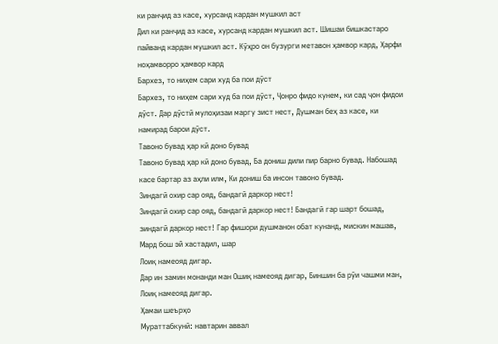ки ранҷид аз касе, хурсанд кардан мушкил аст
Дил ки ранҷид аз касе, хурсанд кардан мушкил аст. Шишаи бишкастаро пайванд кардан мушкил аст. Кӯҳро он бузурги метавон ҳамвор кард, Ҳарфи ноҳамворро ҳамвор кард
Бархез, то ниҳем сари худ ба пои дӯст
Бархез, то ниҳем сари худ ба пои дӯст, Ҷонро фидо кунем, ки сад ҷон фидои дӯст. Дар дӯстӣ мулоҳизаи маргу зист нест, Душман беҳ аз касе, ки намирад барои дӯст.
Тавоно бувад ҳар кӣ доно бувад
Тавоно бувад ҳар кӣ доно бувад, Ба дониш дили пир барно бувад. Набошад касе бартар аз аҳли илм, Ки дониш ба инсон тавоно бувад.
Зиндагӣ охир сар ояд, бандагӣ даркор нест!
Зиндагӣ охир сар ояд, бандагӣ даркор нест! Бандагӣ гар шарт бошад, зиндагӣ даркор нест! Гар фишори душманон обат кунанд, мискин машав, Мард бош эй хастадил, шар
Лоиқ намеояд дигар.
Дар ин замин монанди ман Ошиқ намеояд дигар, Биншин ба рӯи чашми ман, Лоиқ намеояд дигар.
Ҳамаи шеърҳо
Мураттабкунӣ: навтарин аввал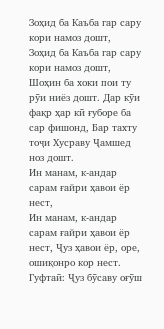Зоҳид ба Каъба гар сару кори намоз дошт,
Зоҳид ба Каъба гар сару кори намоз дошт, Шоҳин ба хоки пои ту рӯи ниёз дошт. Дар кӯи фақр ҳар кӣ ғуборе ба сар фишонд, Бар тахту тоҷи Хусраву Ҷамшед ноз дошт.
Ин манам, к-андар сарам ғайри ҳавои ёр нест,
Ин манам, к-андар сарам ғайри ҳавои ёр нест, Ҷуз ҳавои ёр, оре, ошиқонро кор нест. Гуфтаӣ: Ҷуз бӯсаву оғӯш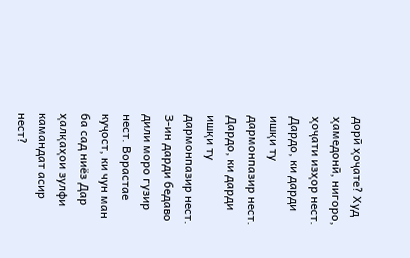дорӣ ҳоҷате? Худ ҳамедонӣ, нигоро, ҳоҷати изҳор нест.
Дардо, ки дарди ишқи ту дармонпазир нест.
Дардо, ки дарди ишқи ту дармонпазир нест. З-ин дарди бедаво дили моро гузир нест. Ворастае куҷост, ки чун ман ба сад ниёз Дар ҳалқаҳои зулфи камандат асир нест?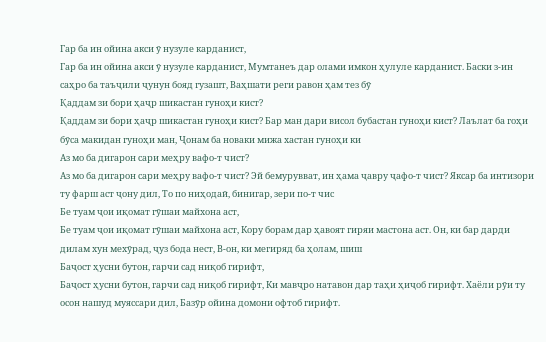Гар ба ин ойина акси ӯ нузуле карданист,
Гар ба ин ойина акси ӯ нузуле карданист, Мумтанеъ дар олами имкон ҳулуле карданист. Баски з-ин саҳро ба таъҷили ҷунун бояд гузашт, Ваҳшати реги равон ҳам тез бӯ
Қаддам зи бори ҳаҷр шикастан гуноҳи кист?
Қаддам зи бори ҳаҷр шикастан гуноҳи кист? Бар ман дари висол бубастан гуноҳи кист? Лаълат ба гоҳи бӯса макидан гуноҳи ман, Ҷонам ба новаки мижа хастан гуноҳи ки
Аз мо ба дигарон сари меҳру вафо-т чист?
Аз мо ба дигарон сари меҳру вафо-т чист? Эй бемурувват, ин ҳама ҷавру ҷафо-т чист? Яксар ба интизори ту фарш аст ҷону дил, То по ниҳодаӣ, бинигар, зери по-т чис
Бе туам ҷои иқомат гӯшаи майхона аст,
Бе туам ҷои иқомат гӯшаи майхона аст, Кору борам дар ҳавоят гиряи мастона аст. Он, ки бар дарди дилам хун мехӯрад, ҷуз бода нест, В-он, ки мегиряд ба ҳолам, шиш
Баҷост ҳусни бутон, гарчи сад ниқоб гирифт,
Баҷост ҳусни бутон, гарчи сад ниқоб гирифт, Ки мавҷро натавон дар таҳи ҳиҷоб гирифт. Хаёли рӯи ту осон нашуд муяссари дил, Базӯр ойина домони офтоб гирифт.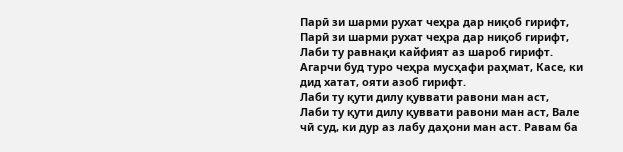Парӣ зи шарми рухат чеҳра дар ниқоб гирифт,
Парӣ зи шарми рухат чеҳра дар ниқоб гирифт, Лаби ту равнақи кайфият аз шароб гирифт. Агарчи буд туро чеҳра мусҳафи раҳмат, Касе, ки дид хатат, ояти азоб гирифт.
Лаби ту қути дилу қуввати равони ман аст,
Лаби ту қути дилу қуввати равони ман аст, Вале чӣ суд, ки дур аз лабу даҳони ман аст. Равам ба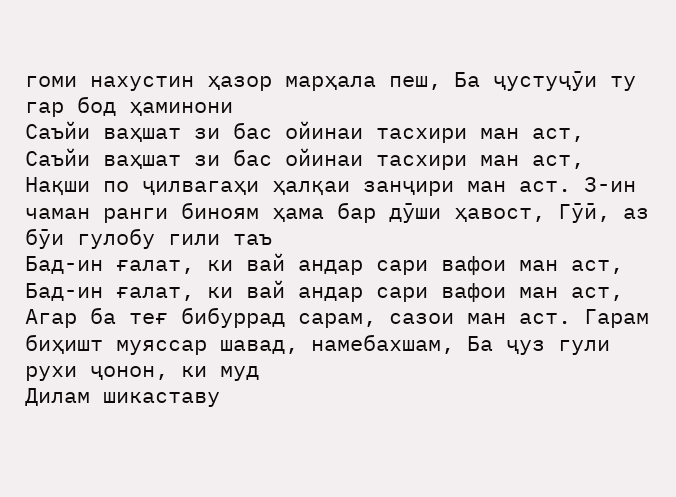гоми нахустин ҳазор марҳала пеш, Ба ҷустуҷӯи ту гар бод ҳаминони
Саъйи ваҳшат зи бас ойинаи тасхири ман аст,
Саъйи ваҳшат зи бас ойинаи тасхири ман аст, Нақши по ҷилвагаҳи ҳалқаи занҷири ман аст. З-ин чаман ранги биноям ҳама бар дӯши ҳавост, Гӯӣ, аз бӯи гулобу гили таъ
Бад-ин ғалат, ки вай андар сари вафои ман аст,
Бад-ин ғалат, ки вай андар сари вафои ман аст, Агар ба теғ бибуррад сарам, сазои ман аст. Гарам биҳишт муяссар шавад, намебахшам, Ба ҷуз гули рухи ҷонон, ки муд
Дилам шикаставу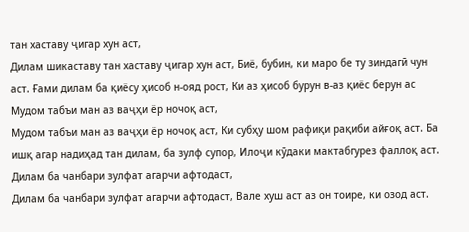тан хаставу ҷигар хун аст,
Дилам шикаставу тан хаставу ҷигар хун аст, Биё, бубин, ки маро бе ту зиндагӣ чун аст. Ғами дилам ба қиёсу ҳисоб н-ояд рост, Ки аз ҳисоб бурун в-аз қиёс берун ас
Мудом табъи ман аз ваҷҳи ёр ночоқ аст,
Мудом табъи ман аз ваҷҳи ёр ночоқ аст, Ки субҳу шом рафиқи рақиби айғоқ аст. Ба ишқ агар надиҳад тан дилам, ба зулф супор, Илоҷи кӯдаки мактабгурез фаллоқ аст.
Дилам ба чанбари зулфат агарчи афтодаст,
Дилам ба чанбари зулфат агарчи афтодаст, Вале хуш аст аз он тоире, ки озод аст.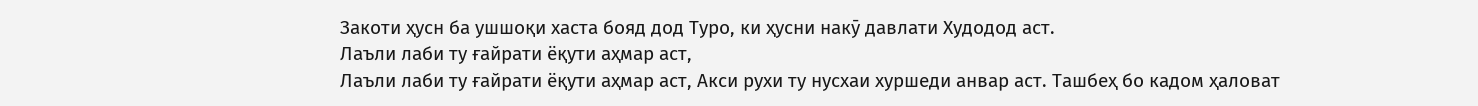Закоти ҳусн ба ушшоқи хаста бояд дод Туро, ки ҳусни накӯ давлати Худодод аст.
Лаъли лаби ту ғайрати ёқути аҳмар аст,
Лаъли лаби ту ғайрати ёқути аҳмар аст, Акси рухи ту нусхаи хуршеди анвар аст. Ташбеҳ бо кадом ҳаловат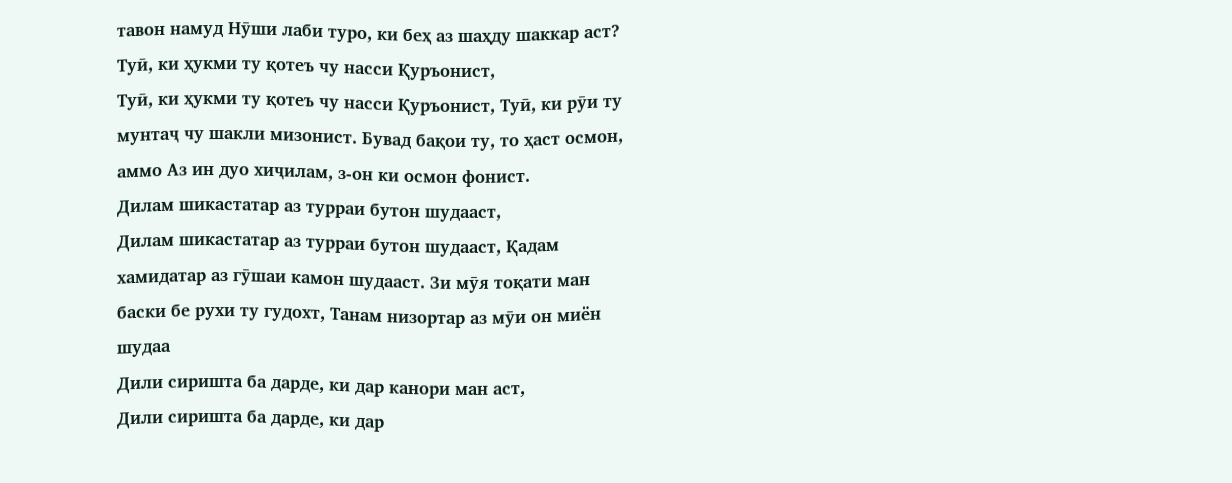тавон намуд Нӯши лаби туро, ки беҳ аз шаҳду шаккар аст?
Туӣ, ки ҳукми ту қотеъ чу насси Қуръонист,
Туӣ, ки ҳукми ту қотеъ чу насси Қуръонист, Туӣ, ки рӯи ту мунтаҷ чу шакли мизонист. Бувад бақои ту, то ҳаст осмон, аммо Аз ин дуо хиҷилам, з-он ки осмон фонист.
Дилам шикастатар аз турраи бутон шудааст,
Дилам шикастатар аз турраи бутон шудааст, Қадам хамидатар аз гӯшаи камон шудааст. Зи мӯя тоқати ман баски бе рухи ту гудохт, Танам низортар аз мӯи он миён шудаа
Дили сиришта ба дарде, ки дар канори ман аст,
Дили сиришта ба дарде, ки дар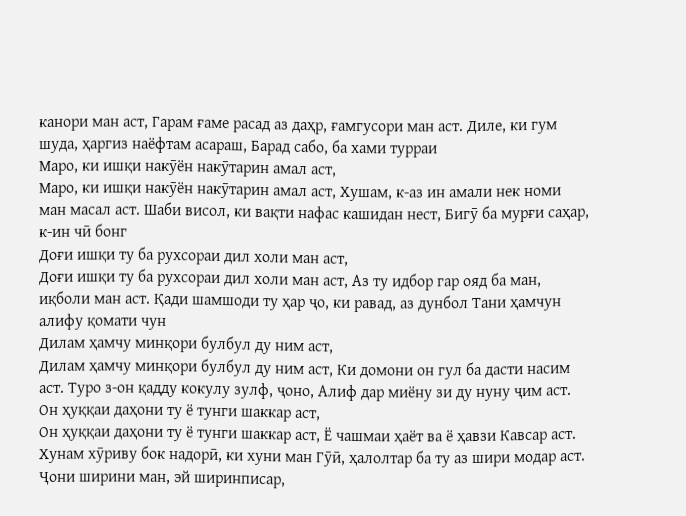канори ман аст, Гарам ғаме расад аз даҳр, ғамгусори ман аст. Диле, ки гум шуда, ҳаргиз наёфтам асараш, Барад сабо, ба хами турраи
Маро, ки ишқи накӯён накӯтарин амал аст,
Маро, ки ишқи накӯён накӯтарин амал аст, Хушам, к-аз ин амали нек номи ман масал аст. Шаби висол, ки вақти нафас кашидан нест, Бигӯ ба мурғи саҳар, к-ин чӣ бонг
Доғи ишқи ту ба рухсораи дил холи ман аст,
Доғи ишқи ту ба рухсораи дил холи ман аст, Аз ту идбор гар ояд ба ман, иқболи ман аст. Қади шамшоди ту ҳар ҷо, ки равад, аз дунбол Тани ҳамчун алифу қомати чун
Дилам ҳамчу минқори булбул ду ним аст,
Дилам ҳамчу минқори булбул ду ним аст, Ки домони он гул ба дасти насим аст. Туро з-он қадду кокулу зулф, ҷоно, Алиф дар миёну зи ду нуну ҷим аст.
Он ҳуққаи даҳони ту ё тунги шаккар аст,
Он ҳуққаи даҳони ту ё тунги шаккар аст, Ё чашмаи ҳаёт ва ё ҳавзи Кавсар аст. Хунам хӯриву бок надорӣ, ки хуни ман Гӯӣ, ҳалолтар ба ту аз шири модар аст.
Ҷони ширини ман, эй ширинписар,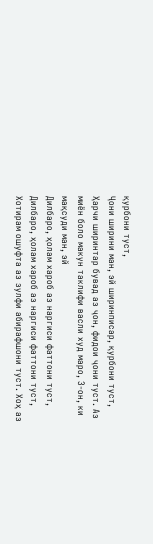қурбони туст,
Ҷони ширини ман, эй ширинписар, қурбони туст, Ҳарчи ширинтар бувад аз ҷон, фидои ҷони туст. Аз миён боло макун таклифи васли худ маро, З-он, ки мақсуди ман, эй
Дилбаро, ҳолам хароб аз наргиси фаттони туст,
Дилбаро, ҳолам хароб аз наргиси фаттони туст, Хотирам ошуфта аз зулфи абирафшони туст. Хоҳ аз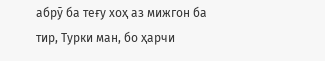абрӯ ба теғу хоҳ аз мижгон ба тир, Турки ман, бо ҳарчи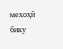мехоҳӣ бику